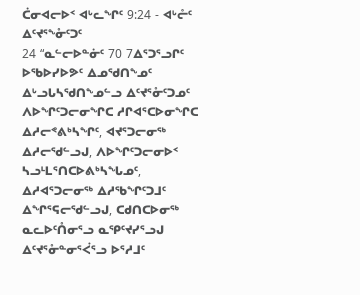ᑖᓂᐊᓕᐅᑉ ᐊᒡᓚᖏᑦ 9:24 - ᐊᒡᓔᑦ ᐃᑦᔪᕐᖕᓁᑦᑐᑦ
24 “ᓇᓪᓕᐅᓐᓃᑦ 70 7ᐃᕐᑐᕐᓗᒋᑦ ᐅᖃᐅᓯᐅᕗᑦ ᐃᓄᖁᑎᖕᓄᑦ ᐃᒡᓗᒐᓴᖁᑎᖕᓄᓪᓗ ᐃᑦᔪᕐᓁᑦᑐᓄᑦ ᐱᐅᖏᑦᑐᓕᓂᖏᑕ ᓱᒋᐊᕐᑕᐅᓂᖏᑕ ᐃᓱᓕᕝᕕᒃᓴᖏᑦ, ᐊᔪᕐᑐᓕᓂᖅ ᐃᓱᓕᖁᓪᓗᒍ, ᐱᐅᖏᑦᑐᓕᓂᐅᑉ ᓴᓗᒻᒪᕐᑎᑕᐅᕕᒃᓴᖓᓄᑦ, ᐃᓱᐊᕐᑐᓕᓂᖅ ᐃᓱᖃᖏᑦᑐᒧᑦ ᐃᖏᕐᕋᓕᖁᓪᓗᒍ, ᑕᑯᑎᑕᐅᓂᖅ ᓇᓚᐅᑦᑍᓂᕐᓗ ᓇᕿᑦᔪᓯᕐᓗᒍ ᐃᑦᔪᕐᓁᓐᓂᕐᐹᕐᓗ ᐅᕐᓱᒧᑦ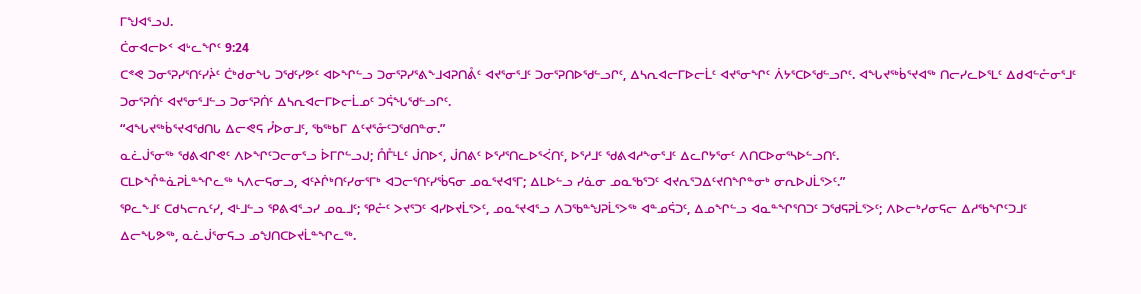ᒥᖑᐊᕐᓗᒍ.
ᑖᓂᐊᓕᐅᑉ ᐊᒡᓚᖏᑦ 9:24
ᑕᕝᕙ ᑐᓂᕐᕈᓯᕐᑎᑦᓯᔩᑦ ᑖᒃᑯᓂᖓ ᑐᖁᑦᓯᕗᑦ ᐊᐅᖏᓪᓗ ᑐᓂᕐᕈᓯᕐᕕᖕᒧᐊᕈᑎᕔᑦ ᐊᔪᕐᓂᕐᒧᑦ ᑐᓂᕐᕈᑎᐅᖁᓪᓗᒋᑦ, ᐃᓴᕆᐊᓕᒥᐅᓕᒫᑦ ᐊᔪᕐᓂᖏᑦ ᐲᔭᕐᑕᐅᖁᓪᓗᒋᑦ. ᐊᖓᔪᖅᑳᕐᔪᐊᖅ ᑎᓕᓯᓚᐅᕐᒪᑦ ᐃᑯᐊᓪᓔᓂᕐᒧᑦ ᑐᓂᕐᕈᑏᑦ ᐊᔪᕐᓂᕐᒧᓪᓗ ᑐᓂᕐᕈᑏᑦ ᐃᓴᕆᐊᓕᒥᐅᓕᒫᓄᑦ ᑐᕌᖓᖁᓪᓗᒋᑦ.
“ᐊᖓᔪᖅᑳᕐᔪᐊᖁᑎᒐ ᐃᓕᕙᕋ ᓮᐅᓂᒧᑦ, ᖃᖅᑲᒥ ᐃᑦᔪᕐᓁᑦᑐᖁᑎᓐᓂ.”
ᓇᓛᒎᕐᓂᖅ ᖁᕕᐊᒋᕙᑦ ᐱᐅᖏᑦᑐᓕᓂᕐᓗ ᐆᒥᒋᓪᓗᒍ; ᑍᒤᒻᒪᑦ ᒎᑎᐅᑉ, ᒎᑎᕕᑦ ᐅᕐᓱᕐᑎᓚᐅᕐᐹᑎᑦ, ᐅᕐᓱᒧᑦ ᖁᕕᐊᓱᖕᓂᕐᒧᑦ ᐃᓚᒋᔭᕐᓂᑦ ᐱᑎᑕᐅᓂᕐᓴᐅᓪᓗᑎᑦ.
ᑕᒪᐅᖎᓐᓈᕈᒫᓐᖏᓚᖅ ᓴᐱᓕᕋᓂᓗ, ᐊᑦᔨᒌᒃᑎᑦᓯᓂᕐᒥᒃ ᐊᑐᓕᕐᑎᑦᓯᖄᕋᓂ ᓄᓇᕐᔪᐊᕐᒥ; ᐃᒪᐅᓪᓗ ᓯᓈᓂ ᓄᓇᖃᕐᑐᑦ ᐊᔪᕆᕐᑐᐃᑦᔪᑎᖏᓐᓂᒃ ᓂᕆᐅᒍᒫᕐᐳᑦ.”
ᕿᓚᖕᒧᑦ ᑕᑯᓴᓕᕆᑦᓯ, ᐊᒻᒧᓪᓗ ᕿᕕᐊᕐᓗᓯ ᓄᓇᒧᑦ; ᕿᓔᑦ ᐳᔪᕐᑐᑦ ᐊᓯᐅᔪᒫᕐᐳᑦ, ᓄᓇᕐᔪᐊᕐᓗ ᐱᑐᖃᓐᖑᕈᒫᕐᐳᖅ ᐊᓐᓄᕌᑐᑦ, ᐃᓄᖏᓪᓗ ᐊᓇᓐᖏᕐᑎᑐᑦ ᑐᖁᕋᕈᒫᕐᐳᑦ; ᐱᐅᓕᒃᓯᓂᕋᓕ ᐃᓱᖃᖏᑦᑐᒧᑦ ᐃᓕᖓᕗᖅ, ᓇᓛᒎᕐᓂᕋᓗ ᓄᖑᑎᑕᐅᔪᒫᓐᖏᓚᖅ.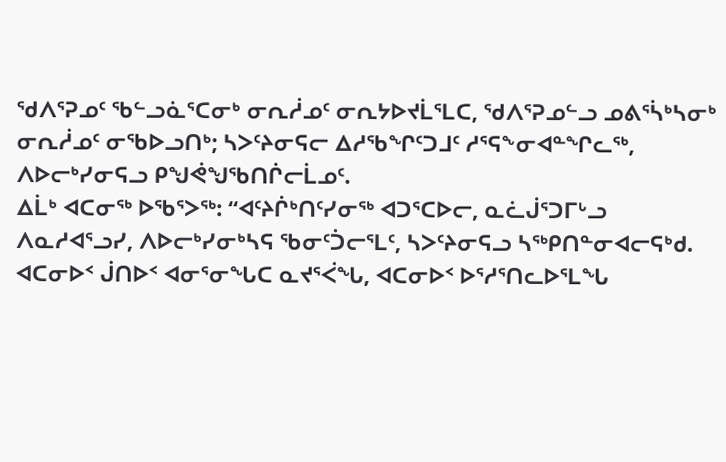ᖁᐱᕐᕈᓄᑦ ᖃᓪᓗᓈᕐᑕᓂᒃ ᓂᕆᓲᓄᑦ ᓂᕆᔭᐅᔪᒫᕐᒪᑕ, ᖁᐱᕐᕈᓄᓪᓗ ᓄᕕᕐᓵᒃᓴᓂᒃ ᓂᕆᓲᓄᑦ ᓂᖃᐅᓗᑎᒃ; ᓴᐳᑦᔨᓂᕋᓕ ᐃᓱᖃᖏᑦᑐᒧᑦ ᓱᕐᕋᖕᓂᐊᓐᖏᓚᖅ, ᐱᐅᓕᒃᓯᓂᕋᓗ ᑭᖑᕚᖑᖃᑎᒌᓕᒫᓄᑦ.
ᐃᒫᒃ ᐊᑕᓂᖅ ᐅᖃᕐᐳᖅ: “ᐊᑦᔨᒌᒃᑎᑦᓯᓂᖅ ᐊᑐᕐᑕᐅᓕ, ᓇᓛᒎᕐᑐᒥᒡᓗ ᐱᓇᓱᐊᕐᓗᓯ, ᐱᐅᓕᒃᓯᓂᒃᓴᕋ ᖃᓂᑦᑑᓕᕐᒪᑦ, ᓴᐳᑦᔨᓂᕋᓗ ᓴᖅᑭᑎᓐᓂᐊᓕᕋᒃᑯ.
ᐊᑕᓂᐅᑉ ᒎᑎᐅᑉ ᐊᓂᕐᓂᖓᑕ ᓇᔪᕐᐹᖓ, ᐊᑕᓂᐅᑉ ᐅᕐᓱᕐᑎᓚᐅᕐᒪᖓ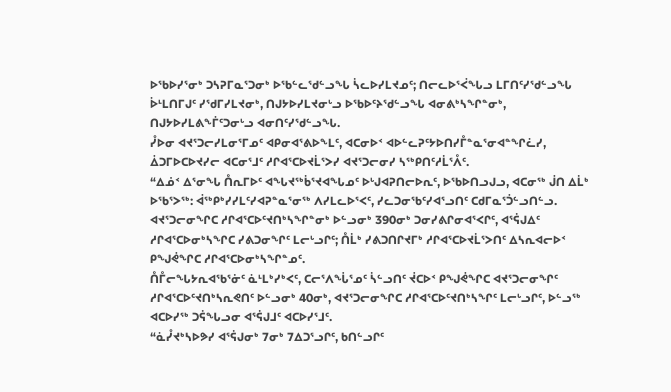ᐅᖃᐅᓯᕐᓂᒃ ᑐᓴᕈᒥᓇᕐᑐᓂᒃ ᐅᖃᓪᓚᖁᓪᓗᖓ ᓵᓚᐅᓯᒪᔪᓄᑦ; ᑎᓕᓚᐅᕐᐹᖓᓗ ᒪᒥᑎᑦᓯᖁᓪᓗᖓ ᐆᒻᒪᑎᒥᒍᑦ ᓯᖁᒥᓯᒪᔪᓂᒃ, ᑎᒍᔭᐅᓯᒪᔪᓂᒡᓗ ᐅᖃᐅᑦᔨᖁᓪᓗᖓ ᐊᓂᕕᒃᓴᖏᓐᓂᒃ, ᑎᒍᔭᐅᓯᒪᕕᖕᒦᑦᑐᓂᒡᓗ ᐊᓂᑎᑦᓯᖁᓪᓗᖓ.
ᓮᐅᓂ ᐊᔪᕐᑐᓕᓯᒪᓂᕐᒥᓄᑦ ᐊᑭᓂᐊᕐᕕᐅᖕᒪᑦ, ᐊᑕᓂᐅᑉ ᐊᐅᓪᓚᕈᑦᔭᐅᑎᓯᒤᓐᓇᕐᓂᐊᓐᖏᓛᓯ, ᐄᑐᒥᐅᑕᐅᔪᓯᓕ ᐊᑕᓂᕐᒧᑦ ᓱᒋᐊᕐᑕᐅᔪᒫᕐᐳᓯ ᐊᔪᕐᑐᓕᓂᓯ ᓴᖅᑭᑎᑦᓱᒫᕐᐰᑦ.
“ᐃᓅᑉ ᐃᕐᓂᖓ ᑍᕆᒥᐅᑦ ᐊᖓᔪᖅᑳᕐᔪᐊᖓᓄᑦ ᐅᒡᒍᐊᕈᑎᓕᐅᕆᑦ, ᐅᖃᐅᑎᓗᒍᓗ, ᐊᑕᓂᖅ ᒎᑎ ᐃᒫᒃ ᐅᖃᕐᐳᖅ: ᐋᖅᑭᒃᓯᓯᒪᑦᓯᐊᕈᓐᓇᕐᓂᖅ ᐱᓯᒪᓚᐅᕐᐸᑦ, ᓯᓚᑐᓂᖃᑦᓯᐊᕐᓗᑎᑦ ᑕᑯᒥᓇᕐᑑᓪᓗᑎᓪᓗ.
ᐊᔪᕐᑐᓕᓂᖏᑕ ᓱᒋᐊᕐᑕᐅᑦᔪᑎᒃᓴᖏᓐᓂᒃ ᐅᓪᓗᓂᒃ 390ᓂᒃ ᑐᓂᓯᕕᒋᓂᐊᕐᐸᒋᑦ, ᐊᕐᕌᒍᐃᑦ ᓱᒋᐊᕐᑕᐅᓂᒃᓴᖏᑕ ᓯᕕᑐᓂᖏᑦ ᒪᓕᒡᓗᒋᑦ; ᑍᒫᒃ ᓯᕕᑐᑎᒋᔪᒥᒃ ᓱᒋᐊᕐᑕᐅᔪᒫᕐᐳᑎᑦ ᐃᓴᕆᐊᓕᐅᑉ ᑭᖑᕚᖏᑕ ᓱᒋᐊᕐᑕᐅᓂᒃᓴᖏᓐᓄᑦ.
ᑍᒤᓕᖓᔭᕆᐊᖃᕐᓃᑦ ᓈᒻᒪᒃᓯᒃᐸᑦ, ᑕᓕᕐᐱᖔᕐᓄᑦ ᓵᓪᓗᑎᑦ ᔫᑕᐅᑉ ᑭᖑᕚᖏᑕ ᐊᔪᕐᑐᓕᓂᖏᑦ ᓱᒋᐊᕐᑕᐅᑦᔪᑎᒃᓴᕆᕙᑎᑦ ᐅᓪᓗᓂᒃ 40ᓂᒃ, ᐊᔪᕐᑐᓕᓂᖏᑕ ᓱᒋᐊᕐᑕᐅᑦᔪᑎᒃᓴᖏᑦ ᒪᓕᒡᓗᒋᑦ, ᐅᓪᓗᖅ ᐊᑕᐅᓯᖅ ᑐᕌᖓᓗᓂ ᐊᕐᕌᒍᒧᑦ ᐊᑕᐅᓯᕐᒧᑦ.
“ᓈᓮᔪᒃᓴᐅᕗᓯ ᐊᕐᕌᒍᓂᒃ 7ᓂᒃ 7ᐃᑐᕐᓗᒋᑦ, ᑲᑎᓪᓗᒋᑦ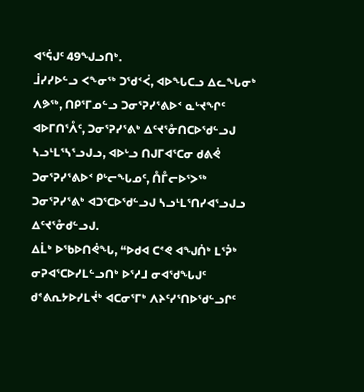ᐊᕐᕌᒍᑦ 49ᖑᓗᑎᒃ.
ᒨᓯᓯᐅᓪᓗ ᐸᖕᓂᖅ ᑐᖁᑉᐹ, ᐊᐅᖓᑕᓗ ᐃᓚᖓᓂᒃ ᐱᕗᖅ, ᑎᑭᕐᒥᓄᓪᓗ ᑐᓂᕐᕈᓯᕐᕕᐅᑉ ᓇᒡᔪᖏᑦ ᐊᐅᒥᑎᕐᐰᑦ, ᑐᓂᕐᕈᓯᕐᕕᒃ ᐃᑦᔪᕐᓁᑎᑕᐅᖁᓪᓗᒍ ᓴᓗᒻᒪᕐᓴᕐᓗᒍᓗ, ᐊᐅᒡᓗ ᑎᒍᒥᐊᕐᑕᓂ ᑯᕕᕚ ᑐᓂᕐᕈᓯᕐᕕᐅᑉ ᑭᒡᓕᖓᓄᑦ, ᑍᒤᓕᐅᕐᐳᖅ ᑐᓂᕐᕈᓯᕐᕕᒃ ᐊᑐᕐᑕᐅᖁᓪᓗᒍ ᓴᓗᒻᒪᕐᑎᓯᐊᕐᓗᒍᓗ ᐃᑦᔪᕐᓁᑯᓪᓗᒍ.
ᐃᒫᒃ ᐅᖃᐅᑎᕚᖓ, “ᐅᑯᐊ ᑕᕝᕙ ᐊᖑᑏᒃ ᒪᕐᕉᒃ ᓂᕈᐊᕐᑕᐅᓯᒪᓪᓗᑎᒃ ᐅᕐᓱᒧ ᓂᐊᖁᖓᒍᑦ ᑯᕝᕕᕆᔭᐅᓯᒪᔫᒃ ᐊᑕᓂᕐᒥᒃ ᐱᔨᑦᓯᕐᑎᐅᖁᓪᓗᒋᑦ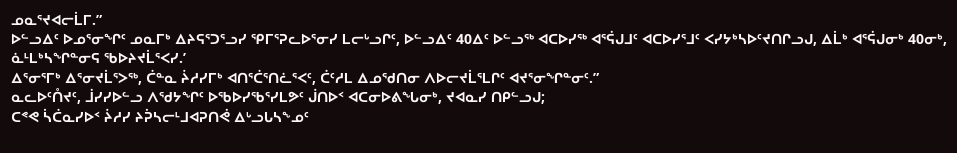ᓄᓇᕐᔪᐊᓕᒫᒥ.”
ᐅᓪᓗᐃᑦ ᐅᓄᕐᓂᖏᑦ ᓄᓇᒥᒃ ᐃᔨᕋᕐᑐᕐᓗᓯ ᕿᒥᕐᕈᓚᐅᕐᓂᓯ ᒪᓕᒡᓗᒋᑦ, ᐅᓪᓗᐃᑦ 40ᐃᑦ ᐅᓪᓗᖅ ᐊᑕᐅᓯᖅ ᐊᕐᕌᒍᒧᑦ ᐊᑕᐅᓯᕐᒧᑦ ᐸᓯᔭᒃᓴᐅᑦᔪᑎᒋᓗᒍ, ᐃᒫᒃ ᐊᕐᕌᒍᓂᒃ 40ᓂᒃ, ᓈᒻᒪᒃᓴᖏᓐᓂᕋ ᖃᐅᔨᔪᒫᕐᐸᓯ.’
ᐃᕐᓂᕐᒥᒃ ᐃᕐᓂᔪᒫᕐᐳᖅ, ᑖᓐᓇ ᔩᓱᓯᒥᒃ ᐊᑎᕐᑖᕐᑎᓛᕐᐸᑦ, ᑖᑦᓱᒪ ᐃᓄᖁᑎᓂ ᐱᐅᓕᔪᒫᕐᒪᒋᑦ ᐊᔪᕐᓂᖏᓐᓂᑦ.”
ᓇᓚᐅᑦᑍᔪᑦ, ᒨᓯᓯᐅᓪᓗ ᐱᖁᔭᖏᑦ ᐅᖃᐅᓯᖃᕐᓯᒪᕗᑦ ᒎᑎᐅᑉ ᐊᑕᓂᐅᕕᖓᓂᒃ, ᔪᐊᓇᓯ ᑎᑭᓪᓗᒍ;
ᑕᕝᕙ ᓵᑖᓇᓯᐅᑉ ᔩᓱᓯ ᔨᕉᓴᓕᒻᒧᐊᕈᑎᕚ ᐃᒡᓗᒐᓴᖕᓄᑦ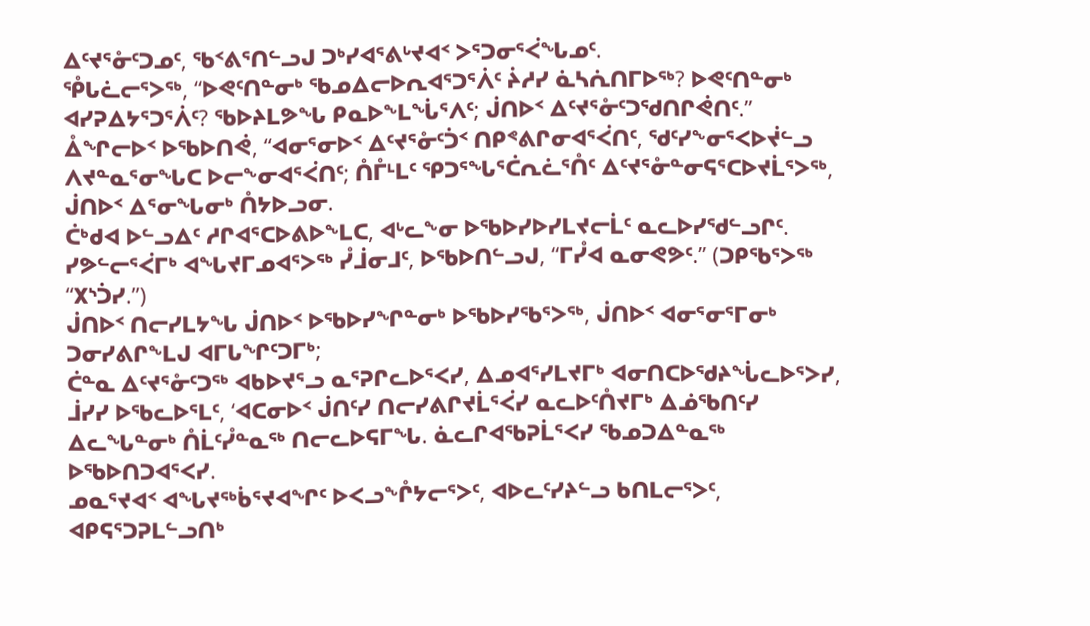ᐃᑦᔪᕐᓁᑦᑐᓄᑦ, ᖃᑉᕕᕐᑎᓪᓗᒍ ᑐᒃᓯᐊᕐᕕᒡᔪᐊᑉ ᐳᕐᑐᓂᕐᐹᖓᓄᑦ.
ᕾᒐᓛᓕᕐᐳᖅ, “ᐅᕙᑦᑎᓐᓂᒃ ᖃᓄᐃᓕᐅᕆᐊᕐᑐᕐᐲᑦ ᔩᓱᓯ ᓈᓴᕇᑎᒥᐅᖅ? ᐅᕙᑦᑎᓐᓂᒃ ᐊᓯᕈᐃᔭᕐᑐᕐᐲᑦ? ᖃᐅᔨᒪᕗᖓ ᑭᓇᐅᖕᒪᖔᕐᐱᑦ; ᒎᑎᐅᑉ ᐃᑦᔪᕐᓁᑦᑐᖁᑎᒋᕚᑎᑦ.”
ᐂᖏᓕᐅᑉ ᐅᖃᐅᑎᕚ, “ᐊᓂᕐᓂᐅᑉ ᐃᑦᔪᕐᓁᑦᑑᑉ ᑎᑭᕝᕕᒋᓂᐊᕐᐹᑎᑦ, ᖁᑦᓯᖕᓂᕐᐸᐅᔫᓪᓗ ᐱᔪᓐᓇᕐᓂᖓᑕ ᐅᓕᖕᓂᐊᕐᐹᑎᑦ; ᑍᒤᒻᒪᑦ ᕿᑐᕐᖓᕐᑖᕆᓛᕐᑍᑦ ᐃᑦᔪᕐᓁᓐᓂᕋᕐᑕᐅᔪᒫᕐᐳᖅ, ᒎᑎᐅᑉ ᐃᕐᓂᖓᓂᒃ ᑍᔭᐅᓗᓂ.
ᑖᒃᑯᐊ ᐅᓪᓗᐃᑦ ᓱᒋᐊᕐᑕᐅᕕᐅᖕᒪᑕ, ᐊᒡᓚᖕᓂ ᐅᖃᐅᓯᐅᓯᒪᔪᓕᒫᑦ ᓇᓚᐅᓯᖁᓪᓗᒋᑦ.
ᓯᕗᓪᓕᕐᐹᒥᒃ ᐊᖓᔪᒥᓄᐊᕐᐳᖅ ᓮᒨᓂᒧᑦ, ᐅᖃᐅᑎᓪᓗᒍ, “ᒥᓮᐊ ᓇᓂᕙᕗᑦ.” (ᑐᑭᖃᕐᐳᖅ “᙭ᔅᑑᓯ.”)
ᒎᑎᐅᑉ ᑎᓕᓯᒪᔭᖓ ᒎᑎᐅᑉ ᐅᖃᐅᓯᖏᓐᓂᒃ ᐅᖃᐅᓯᖃᕐᐳᖅ, ᒎᑎᐅᑉ ᐊᓂᕐᓂᕐᒥᓂᒃ ᑐᓂᓯᕕᒋᖕᒪᒍ ᐊᒥᒐᖏᑦᑐᒥᒃ;
ᑖᓐᓇ ᐃᑦᔪᕐᓁᑦᑐᖅ ᐊᑲᐅᔪᕐᓗ ᓇᕐᕈᒋᓚᐅᕐᐸᓯ, ᐃᓄᐊᕐᓯᒪᔪᒥᒃ ᐊᓂᑎᑕᐅᖁᔨᖔᓚᐅᕐᐳᓯ,
ᒨᓯᓯ ᐅᖃᓚᐅᕐᒪᑦ, ‘ᐊᑕᓂᐅᑉ ᒎᑎᑦᓯ ᑎᓕᓯᕕᒋᔪᒫᕐᐹᓯ ᓇᓚᐅᑦᑍᔪᒥᒃ ᐃᓅᖃᑎᑦᓯ ᐃᓚᖓᓐᓂᒃ ᑍᒫᑦᓮᓐᓇᖅ ᑎᓕᓚᐅᕋᒥᖓ. ᓈᓚᒋᐊᖃᕈᒫᕐᐸᓯ ᖃᓄᑐᐃᓐᓇᖅ ᐅᖃᐅᑎᑐᐊᕐᐸᓯ.
ᓄᓇᕐᔪᐊᑉ ᐊᖓᔪᖅᑳᕐᔪᐊᖏᑦ ᐅᐸᓗᖕᒊᔭᓕᕐᐳᑦ, ᐊᐅᓚᑦᓯᔨᓪᓗ ᑲᑎᒪᓕᕐᐳᑦ, ᐊᑭᕋᕐᑐᕈᒪᓪᓗᑎᒃ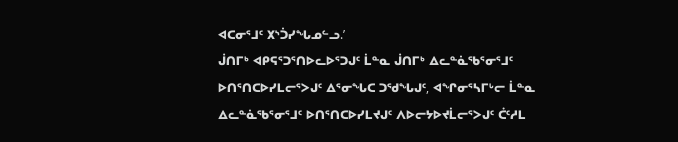ᐊᑕᓂᕐᒧᑦ ᙭ᔅᑑᓯᖓᓄᓪᓗ.’
ᒎᑎᒥᒃ ᐊᑭᕋᕐᑐᕐᑎᐅᓚᐅᕐᑐᒍᑦ ᒫᓐᓇ ᒎᑎᒥᒃ ᐃᓚᓐᓈᖃᕐᓂᕐᒧᑦ ᐅᑎᕐᑎᑕᐅᓯᒪᓕᕐᐳᒍᑦ ᐃᕐᓂᖓᑕ ᑐᖁᖓᒍᑦ, ᐊᖏᓂᕐᓴᒥᒡᓕ ᒫᓐᓇ ᐃᓚᓐᓈᖃᕐᓂᕐᒧᑦ ᐅᑎᕐᑎᑕᐅᓯᒪᔪᒍᑦ ᐱᐅᓕᔭᐅᔪᒫᓕᕐᐳᒍᑦ ᑖᑦᓱᒪ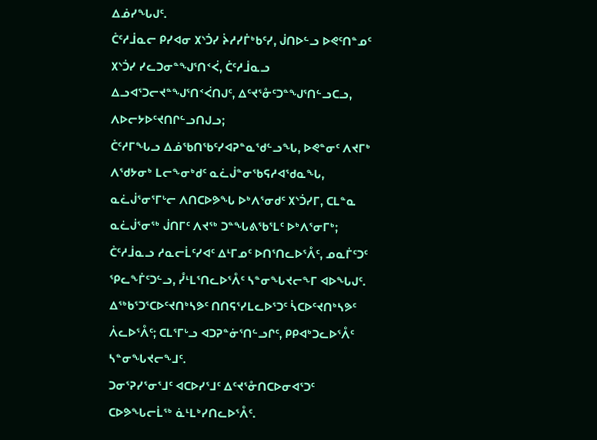ᐃᓅᓯᖓᒍᑦ.
ᑖᑦᓱᒨᓇᓕ ᑭᓯᐊᓂ ᙭ᔅᑑᓯ ᔩᓱᓯᒦᒃᑲᑦᓯ, ᒎᑎᐅᓪᓗ ᐅᕙᑦᑎᓐᓄᑦ ᙭ᔅᑑᓯ ᓯᓚᑐᓂᓐᖑᕐᑎᑉᐹ, ᑖᑦᓱᒨᓇᓗ ᐃᓗᐊᕐᑐᓕᔪᓐᖑᕐᑎᑉᐹᑎᒍᑦ, ᐃᑦᔪᕐᓁᑦᑐᓐᖑᕐᑎᓪᓗᑕᓗ, ᐱᐅᓕᔭᐅᑦᔪᑎᒋᓪᓗᑎᒍᓗ;
ᑖᑦᓱᒥᖓᓗ ᐃᓅᖃᑎᖃᑦᓯᐊᕈᓐᓇᖁᓪᓗᖓ, ᐅᕙᓐᓂᑦ ᐱᔪᒥᒃ ᐱᖁᔭᓂᒃ ᒪᓕᖕᓂᒃᑯᑦ ᓇᓛᒎᓐᓂᖃᕋᓱᐊᖁᓇᖓ, ᓇᓛᒎᕐᓂᕐᒥᒡᓕ ᐱᑎᑕᐅᕗᖓ ᐅᒃᐱᕐᓂᑯᑦ ᙭ᔅᑑᓯᒥ, ᑕᒪᓐᓇ ᓇᓛᒎᕐᓂᖅ ᒎᑎᒥᑦ ᐱᔪᖅ ᑐᓐᖓᕕᖃᕐᒪᑦ ᐅᒃᐱᕐᓂᒥᒃ;
ᑖᑦᓱᒨᓇᓗ ᓱᓇᓕᒫᑦᓯᐊᑦ ᐃᒻᒥᓄᑦ ᐅᑎᕐᑎᓚᐅᕐᐰᑦ, ᓄᓇᒦᑦᑐᑦ ᕿᓚᖕᒦᑦᑐᓪᓗ, ᓮᒻᒪᕐᑎᓚᐅᕐᐰᑦ ᓴᓐᓂᖓᔪᓕᖕᒥ ᐊᐅᖓᒍᑦ.
ᐃᖅᑲᕐᑐᕐᑕᐅᑦᔪᑎᒃᓴᕗᑦ ᑎᑎᕋᕐᓯᒪᓚᐅᕐᑐᑦ ᓵᑕᐅᑦᔪᑎᒃᓴᕗᑦ ᐲᓚᐅᕐᐰᑦ; ᑕᒪᕐᒥᒡᓗ ᐊᑐᕈᓐᓃᕐᑎᓪᓗᒋᑦ, ᑭᑭᐊᒃᑐᓚᐅᕐᐰᑦ ᓴᓐᓂᖓᔪᓕᖕᒧᑦ.
ᑐᓂᕐᕈᓯᕐᓂᕐᒧᑦ ᐊᑕᐅᓯᕐᒧᑦ ᐃᑦᔪᕐᓁᑎᑕᐅᓂᐊᕐᑐᑦ ᑕᐅᕗᖓᓕᒫᖅ ᓈᒻᒪᒃᓯᑎᓚᐅᕐᐰᑦ.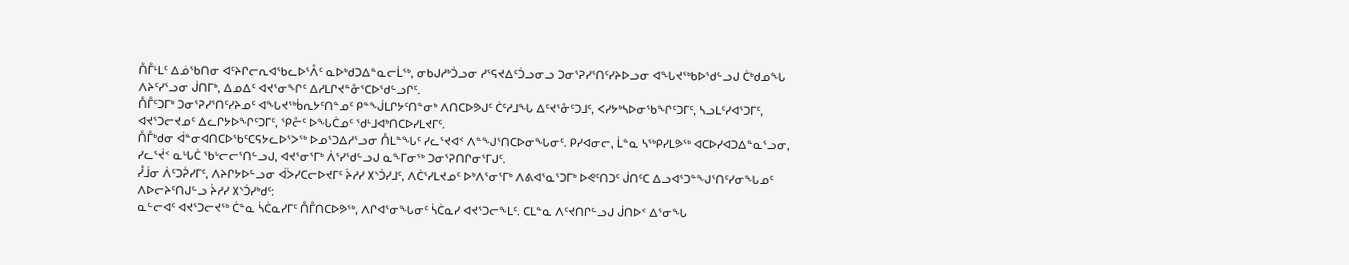ᑍᒤᒻᒪᑦ ᐃᓅᖃᑎᓂ ᐊᑦᔨᒋᓕᕆᐊᖃᓚᐅᕐᐰᑦ ᓇᐅᒃᑯᑐᐃᓐᓇᓕᒫᖅ, ᓂᑲᒍᓱᒃᑑᓗᓂ ᓱᕐᕋᔪᐃᑦᑑᓗᓂᓗ ᑐᓂᕐᕈᓯᕐᑎᑦᓯᔨᐅᓗᓂ ᐊᖓᔪᖅᑲᐅᖁᓪᓗᒍ ᑖᒃᑯᓄᖓ ᐱᔨᑦᓯᕐᓗᓂ ᒎᑎᒥᒃ, ᐃᓄᐃᑦ ᐊᔪᕐᓂᖏᑦ ᐃᓱᒪᒋᔪᓐᓁᕐᑕᐅᖁᓪᓗᒋᑦ.
ᑍᒤᑦᑐᒥᒃ ᑐᓂᕐᕈᓯᕐᑎᑦᓯᔨᓄᑦ ᐊᖓᔪᖅᑳᕆᔭᑦᑎᓐᓄᑦ ᑭᓐᖒᒪᒋᔭᑦᑎᓐᓂᒃ ᐱᑎᑕᐅᕗᒍᑦ ᑖᑦᓱᒧᖓ ᐃᑦᔪᕐᓁᑦᑐᒧᑦ, ᐸᓯᔭᒃᓴᐅᓂᖃᖏᑦᑐᒥᑦ, ᓴᓗᒪᑦᓯᐊᕐᑐᒥᑦ, ᐊᔪᕐᑐᓕᔪᓄᑦ ᐃᓚᒋᔭᐅᖏᑦᑐᒥᑦ, ᕿᓔᑦ ᐅᖓᑖᓄᑦ ᖁᒻᒧᐊᒃᑎᑕᐅᓯᒪᔪᒥᑦ.
ᑍᒤᒃᑯᓂ ᐋᓐᓂᐊᑎᑕᐅᖃᑦᑕᕋᔭᓚᐅᕐᐳᖅ ᐅᓄᕐᑐᐃᓱᕐᓗᓂ ᑍᒪᓐᖓᑦ ᓯᓚᕐᔪᐊᑉ ᐱᓐᖑᕐᑎᑕᐅᓂᖓᓂᑦ. ᑭᓯᐊᓂᓕ, ᒫᓐᓇ ᓴᖅᑭᓯᒪᕗᖅ ᐊᑕᐅᓯᐊᑐᐃᓐᓇᕐᓗᓂ, ᓯᓚᕐᔫᑉ ᓇᒡᒐᑖ ᖃᒡᓕᓕᕐᑎᓪᓗᒍ, ᐊᔪᕐᓂᕐᒥᒃ ᐲᕐᓯᖁᓪᓗᒍ ᓇᖕᒥᓂᖅ ᑐᓂᕐᕈᑎᒋᓂᕐᒥᒍᑦ.
ᓮᒨᓂ ᐲᑦᑐᕉᓯᒥᑦ, ᐱᔨᒋᔭᐅᓪᓗᓂ ᐋᐴᓯᑕᓕᐅᔪᒥᑦ ᔩᓱᓯ ᙭ᔅᑑᓯᒧᑦ, ᐱᑖᕐᓯᒪᔪᓄᑦ ᐅᒃᐱᕐᓂᕐᒥᒃ ᐱᕕᐊᕐᓇᕐᑐᒥᒃ ᐅᕙᑦᑎᑐᑦ ᒎᑎᑦᑕ ᐃᓗᐊᕐᑐᓐᖑᕐᑎᑦᓯᓂᖓᓄᑦ ᐱᐅᓕᔨᑦᑎᒍᓪᓗ ᔩᓱᓯ ᙭ᔅᑑᓯᒃᑯᑦ:
ᓇᓪᓕᐊᑦ ᐊᔪᕐᑐᓕᔪᖅ ᑖᓐᓇ ᓵᑖᓇᓯᒥᑦ ᑍᒤᑎᑕᐅᕗᖅ, ᐱᒋᐊᕐᓂᖓᓂᑦ ᓵᑖᓇᓯ ᐊᔪᕐᑐᓕᖕᒪᑦ. ᑕᒪᓐᓇ ᐱᑦᔪᑎᒋᓪᓗᒍ ᒎᑎᐅᑉ ᐃᕐᓂᖓ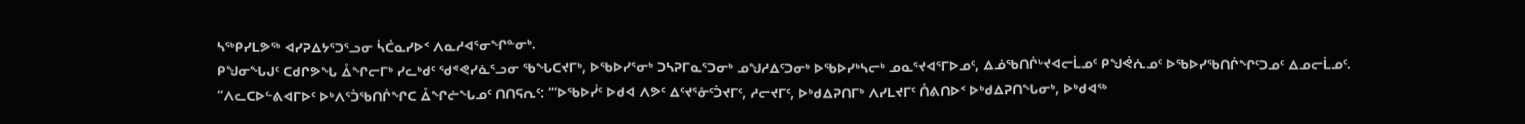ᓴᖅᑭᓯᒪᕗᖅ ᐊᓯᕈᐃᔭᕐᑐᕐᓗᓂ ᓵᑖᓇᓯᐅᑉ ᐱᓇᓱᐊᕐᓂᖏᓐᓂᒃ.
ᑭᖑᓂᖓᒍᑦ ᑕᑯᒋᕗᖓ ᐂᖏᓕᒥᒃ ᓯᓚᒃᑯᑦ ᖁᕝᕙᓯᓈᕐᓗᓂ ᖃᖓᑕᔪᒥᒃ, ᐅᖃᐅᓯᕐᓂᒃ ᑐᓴᕈᒥᓇᕐᑐᓂᒃ ᓄᖑᓱᐃᑦᑐᓂᒃ ᐅᖃᐅᓯᒃᓴᓕᒃ ᓄᓇᕐᔪᐊᕐᒥᐅᓄᑦ, ᐃᓅᖃᑎᒌᒡᔪᐊᓕᒫᓄᑦ ᑭᖑᕚᕇᓄᑦ ᐅᖃᐅᓯᖃᑎᒌᖏᑦᑐᓄᑦ ᐃᓄᓕᒫᓄᑦ.
“ᐱᓚᑕᐅᓪᕕᐊᒥᐅᑦ ᐅᒃᐱᕐᑑᖃᑎᒌᖏᑕ ᐂᖏᓖᖓᓄᑦ ᑎᑎᕋᕆᑦ: “‘ᐅᖃᐅᓰᑦ ᐅᑯᐊ ᐱᕗᑦ ᐃᑦᔪᕐᓁᑦᑑᔪᒥᑦ, ᓱᓕᔪᒥᑦ, ᐅᒃᑯᐃᕈᑎᒥᒃ ᐱᓯᒪᔪᒥᑦ ᑍᕕᑎᐅᑉ ᐅᒃᑯᐃᕈᑎᖓᓂᒃ, ᐅᒃᑯᐊᖅ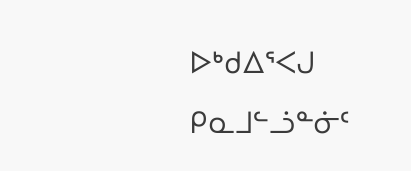ᐅᒃᑯᐃᕐᐸᒍ ᑭᓇᒧᓪᓘᓐᓃᑦ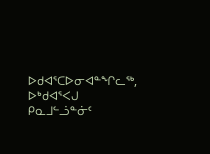ᐅᑯᐊᕐᑕᐅᓂᐊᓐᖏᓚᖅ, ᐅᒃᑯᐊᕐᐸᒍ ᑭᓇᒧᓪᓘᓐᓃᑦ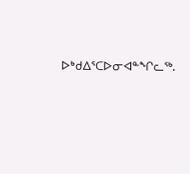ᐅᒃᑯᐃᕐᑕᐅᓂᐊᓐᖏᓚᖅ.